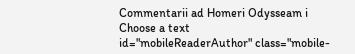Commentarii ad Homeri Odysseam i
Choose a text
id="mobileReaderAuthor" class="mobile-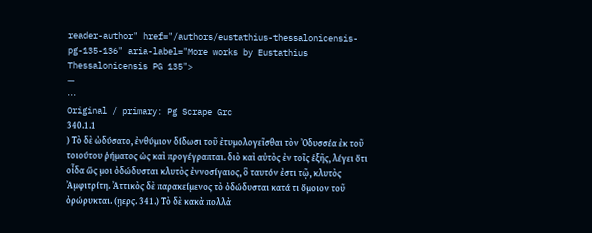reader-author" href="/authors/eustathius-thessalonicensis-pg-135-136" aria-label="More works by Eustathius Thessalonicensis PG 135">
—
⋯
Original / primary: Pg Scrape Grc
340.1.1
) Τὸ δὲ ὠδύσατο, ἐνθύμιον δίδωσι τοῦ ἐτυμολογεῖσθαι τὸν Ὀδυσσέα ἐκ τοῦ τοιούτου ῥήματος ὡς καὶ προγέγραπται. διὸ καὶ αὐτὸς ἐν τοῖς ἑξῆς, λέγει ὅτι οἶδα ὥς μοι ὀδώδυσται κλυτὸς ἐννοσίγαιος, ὃ ταυτόν ἐστι τῷ, κλυτὸς Ἀμφιτρίτη. Ἀττικὸς δὲ παρακείμενος τὸ ὀδώδυσται κατά τι ὅμοιον τοῦ ὀρώρυκται. (ῃερς. 341.) Τὸ δὲ κακὰ πολλὰ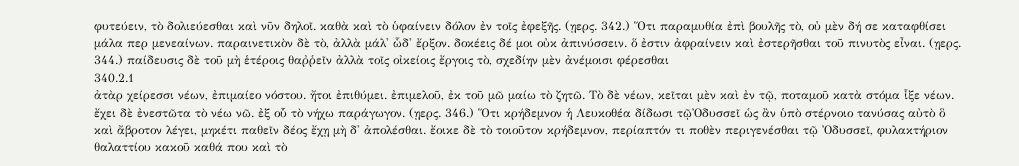φυτεύειν, τὸ δολιεύεσθαι καὶ νῦν δηλοῖ. καθὰ καὶ τὸ ὑφαίνειν δόλον ἐν τοῖς ἐφεξῆς. (ῃερς. 342.) Ὅτι παραμυθία ἐπὶ βουλῆς τὸ, οὐ μὲν δή σε καταφθίσει μάλα περ μενεαίνων. παραινετικὸν δὲ τὸ, ἀλλὰ μάλ' ὧδ' ἔρξον. δοκέεις δέ μοι οὐκ ἀπινύσσειν. ὅ ἐστιν ἀφραίνειν καὶ ἐστερῆσθαι τοῦ πινυτὸς εἶναι. (ῃερς. 344.) παίδευσις δὲ τοῦ μὴ ἑτέροις θαῤῥεῖν ἀλλὰ τοῖς οἰκείοις ἔργοις τὸ, σχεδίην μὲν ἀνέμοισι φέρεσθαι
340.2.1
ἀτὰρ χείρεσσι νέων, ἐπιμαίεο νόστου. ἤτοι ἐπιθύμει. ἐπιμελοῦ, ἐκ τοῦ μῶ μαίω τὸ ζητῶ. Τὸ δὲ νέων, κεῖται μὲν καὶ ἐν τῷ, ποταμοῦ κατὰ στόμα ἷξε νέων. ἔχει δὲ ἐνεστῶτα τὸ νέω νῶ. ἐξ οὗ τὸ νήχω παράγωγον. (ῃερς. 346.) Ὅτι κρήδεμνον ἡ Λευκοθέα δίδωσι τῷὈδυσσεῖ ὡς ἂν ὑπὸ στέρνοιο τανύσας αὐτὸ ὃ καὶ ἄβροτον λέγει, μηκέτι παθεῖν δέος ἔχῃ μὴ δ' ἀπολέσθαι. ἔοικε δὲ τὸ τοιοῦτον κρήδεμνον, περίαπτόν τι ποθὲν περιγενέσθαι τῷ Ὀδυσσεῖ, φυλακτήριον θαλαττίου κακοῦ καθά που καὶ τὸ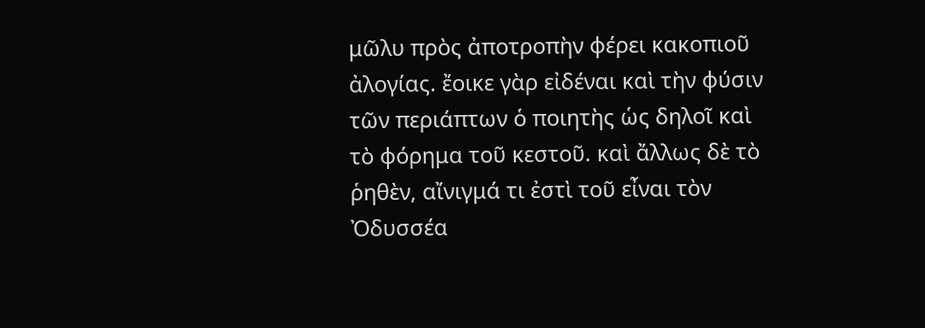μῶλυ πρὸς ἀποτροπὴν φέρει κακοπιοῦ ἀλογίας. ἔοικε γὰρ εἰδέναι καὶ τὴν φύσιν τῶν περιάπτων ὁ ποιητὴς ὡς δηλοῖ καὶ τὸ φόρημα τοῦ κεστοῦ. καὶ ἄλλως δὲ τὸ ῥηθὲν, αἴνιγμά τι ἐστὶ τοῦ εἶναι τὸν Ὀδυσσέα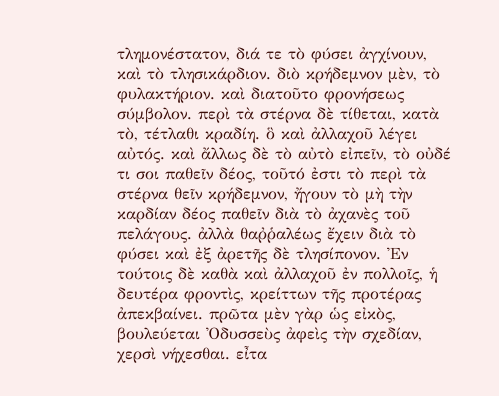τλημονέστατον, διά τε τὸ φύσει ἀγχίνουν, καὶ τὸ τλησικάρδιον. διὸ κρήδεμνον μὲν, τὸ φυλακτήριον. καὶ διατοῦτο φρονήσεως σύμβολον. περὶ τὰ στέρνα δὲ τίθεται, κατὰ τὸ, τέτλαθι κραδίη. ὃ καὶ ἀλλαχοῦ λέγει αὐτός. καὶ ἄλλως δὲ τὸ αὐτὸ εἰπεῖν, τὸ οὐδέ τι σοι παθεῖν δέος, τοῦτό ἐστι τὸ περὶ τὰ στέρνα θεῖν κρήδεμνον, ἤγουν τὸ μὴ τὴν καρδίαν δέος παθεῖν διὰ τὸ ἀχανὲς τοῦ πελάγους. ἀλλὰ θαῤῥαλέως ἔχειν διὰ τὸ φύσει καὶ ἐξ ἀρετῆς δὲ τλησίπονον. Ἐν τούτοις δὲ καθὰ καὶ ἀλλαχοῦ ἐν πολλοῖς, ἡ δευτέρα φροντὶς, κρείττων τῆς προτέρας ἀπεκβαίνει. πρῶτα μὲν γὰρ ὡς εἰκὸς, βουλεύεται Ὀδυσσεὺς ἀφεὶς τὴν σχεδίαν, χερσὶ νήχεσθαι. εἶτα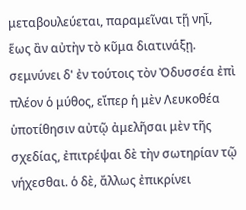μεταβουλεύεται, παραμεῖναι τῇ νηῒ, ἕως ἂν αὐτὴν τὸ κῦμα διατινάξῃ. σεμνύνει δ' ἐν τούτοις τὸν Ὀδυσσέα ἐπὶ πλέον ὁ μύθος, εἴπερ ἡ μὲν Λευκοθέα ὑποτίθησιν αὐτῷ ἀμελῆσαι μὲν τῆς σχεδίας, ἐπιτρέψαι δὲ τὴν σωτηρίαν τῷ νήχεσθαι. ὁ δὲ, ἄλλως ἐπικρίνει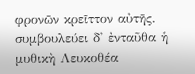φρονῶν κρεῖττον αὐτῆς. συμβουλεύει δ' ἐνταῦθα ἡ μυθικὴ Λευκοθέα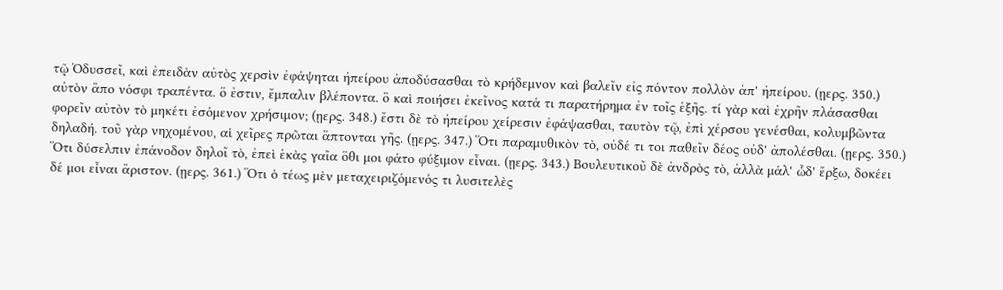τῷ Ὀδυσσεῖ, καὶ ἐπειδὰν αὐτὸς χερσὶν ἐφάψηται ἠπείρου ἀποδύσασθαι τὸ κρήδεμνον καὶ βαλεῖν εἰς πόντον πολλὸν ἀπ' ἠπείρου. (ῃερς. 350.) αὐτὸν ἄπο νόσφι τραπέντα. ὅ ἐστιν, ἔμπαλιν βλέποντα. ὃ καὶ ποιήσει ἐκεῖνος κατά τι παρατήρημα ἐν τοῖς ἑξῆς. τί γὰρ καὶ ἐχρῆν πλάσασθαι φορεῖν αὐτὸν τὸ μηκέτι ἐσόμενον χρήσιμον; (ῃερς. 348.) ἔστι δὲ τὸ ἠπείρου χείρεσιν ἐφάψασθαι, ταυτὸν τῷ, ἐπὶ χέρσου γενέσθαι, κολυμβῶντα δηλαδή. τοῦ γὰρ νηχομένου, αἱ χεῖρες πρῶται ἅπτονται γῆς. (ῃερς. 347.) Ὅτι παραμυθικὸν τὸ, οὐδέ τι τοι παθεῖν δέος οὐδ' ἀπολέσθαι. (ῃερς. 350.) Ὅτι δύσελπιν ἐπάνοδον δηλοῖ τὸ, ἐπεὶ ἑκὰς γαῖα ὅθι μοι φάτο φύξιμον εἶναι. (ῃερς. 343.) Βουλευτικοῦ δὲ ἀνδρὸς τὸ, ἀλλὰ μάλ' ὧδ' ἔρξω, δοκέει δέ μοι εἶναι ἄριστον. (ῃερς. 361.) Ὅτι ὁ τέως μὲν μεταχειριζόμενός τι λυσιτελὲς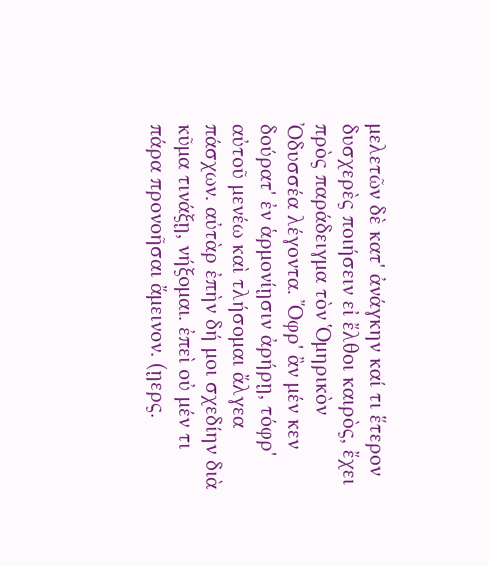μελετῶν δὲ κατ' ἀνάγκην καί τι ἕτερον δυσχερὲς ποιήσειν εἰ ἔλθοι καιρὸς, ἔχει πρὸς παράδειγμα τὸν Ὁμηρικὸν Ὀδυσσέα λέγοντα. Ὄφρ' ἂν μέν κεν δούρατ' ἐν ἁρμονίῃσιν ἀρήρῃ, τόφρ' αὐτοῦ μενέω καὶ τλήσομαι ἄλγεα πάσχων. αὐτὰρ ἐπὴν δή μοι σχεδίην διὰ κῦμα τινάξῃ, νήξομαι. ἐπεὶ οὐ μέν τι πάρα προνοῆσαι ἄμεινον. (ῃερς.